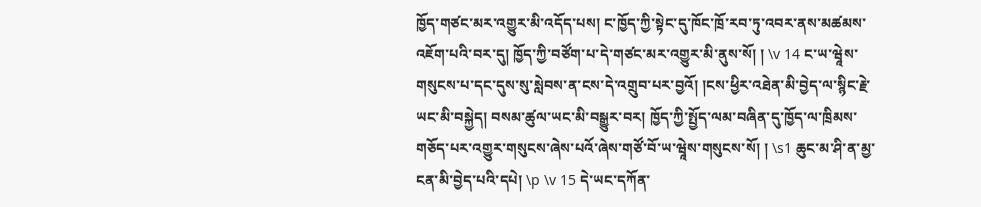ཁྱོད་གཙང་མར་འགྱུར་མི་འདོད་པས། ང་ཁྱོད་ཀྱི་སྟེང་དུ་ཁོང་ཁྲོ་རབ་ཏུ་འབར་ནས་མཚམས་འཇོག་པའི་བར་དུ། ཁྱོད་ཀྱི་བཙོག་པ་དེ་གཙང་མར་འགྱུར་མི་ནུས་སོ། ། \v 14 ང་ཡ་ཝཱེས་གསུངས་པ་དང་དུས་སུ་སླེབས་ན་ངས་དེ་འགྲུབ་པར་བྱའོ། །ངས་ཕྱིར་འཐེན་མི་བྱེད་ལ་སྙིང་རྗེ་ཡང་མི་བསྐྱེད། བསམ་ཚུལ་ཡང་མི་བསྒྱུར་བར། ཁྱོད་ཀྱི་སྤྱོད་ལམ་བཞིན་དུ་ཁྱོད་ལ་ཁྲིམས་གཅོད་པར་འགྱུར་གསུངས་ཞེས་པའོ་ཞེས་གཙོ་བོ་ཡ་ཝཱེས་གསུངས་སོ། ། \s1 ཆུང་མ་ཤི་ན་མྱ་ངན་མི་བྱེད་པའི་དཔེ། \p \v 15 དེ་ཡང་དཀོན་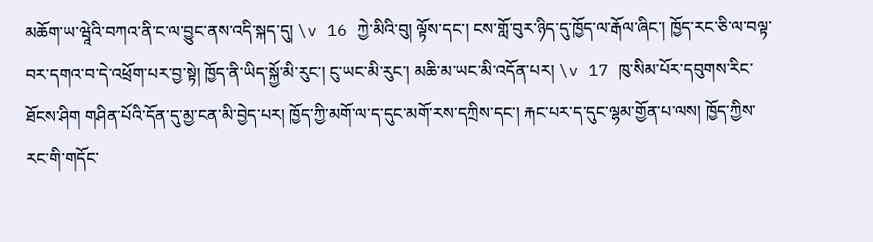མཆོག་ཡ་ཝཱེའི་བཀའ་ནི་ང་ལ་བྱུང་ནས་འདི་སྐད་དུ། \v 16 ཀྱེ་མིའི་བུ། ལྟོས་དང་། ངས་གློ་བུར་ཉིད་དུ་ཁྱོད་ལ་རྒོལ་ཞིང་། ཁྱོད་རང་ཅི་ལ་བལྟ་བར་དགའ་བ་དེ་འཕྲོག་པར་བྱ་སྟེ། ཁྱོད་ནི་ཡིད་སྐྱོ་མི་རུང་། ངུ་ཡང་མི་རུང་། མཆི་མ་ཡང་མི་འདོན་པར། \v 17 ཁུ་སིམ་པོར་དབུགས་རིང་ཐོངས་ཤིག གཤིན་པོའི་དོན་དུ་མྱ་ངན་མི་བྱེད་པར། ཁྱོད་ཀྱི་མགོ་ལ་ད་དུང་མགོ་རས་དཀྲིས་དང་། རྐང་པར་ད་དུང་ལྷམ་གྱོན་པ་ལས། ཁྱོད་ཀྱིས་རང་གི་གདོང་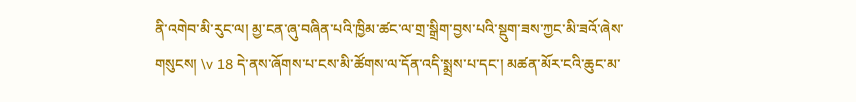ནི་འགེབ་མི་རུང་ལ། མྱ་ངན་ཞུ་བཞིན་པའི་ཁྱིམ་ཚང་ལ་གྲ་སྒྲིག་བྱས་པའི་སྡུག་ཟས་ཀྱང་མི་ཟའོ་ཞེས་གསུངས། \v 18 དེ་ནས་ཞོགས་པ་ངས་མི་ཚོགས་ལ་དོན་འདི་སྨྲས་པ་དང་། མཚན་མོར་ངའི་ཆུང་མ་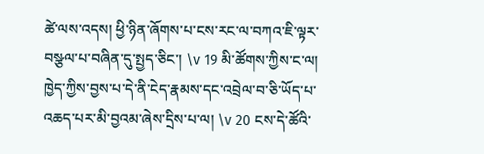ཚེ་ལས་འདས། ཕྱི་ཉིན་ཞོགས་པ་ངས་རང་ལ་བཀའ་ཇི་ལྟར་བསྩལ་པ་བཞིན་དུ་སྤྱད་ཅིང་། \v 19 མི་ཚོགས་ཀྱིས་ང་ལ། ཁྱེད་ཀྱིས་བྱས་པ་དེ་ནི་ངེད་རྣམས་དང་འབྲེལ་བ་ཅི་ཡོད་པ་འཆད་པར་མི་བྱའམ་ཞེས་དྲིས་པ་ལ། \v 20 ངས་དེ་ཚོའི་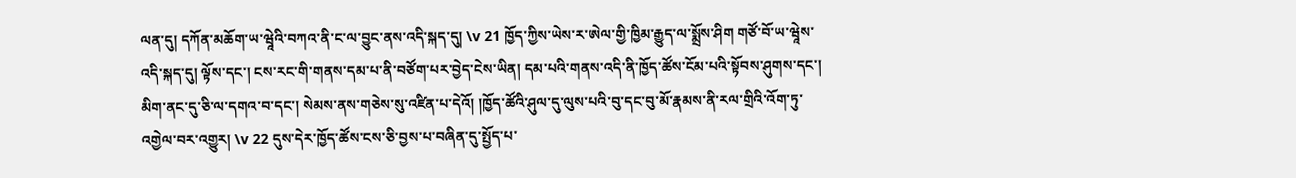ལན་དུ། དཀོན་མཆོག་ཡ་ཝཱེའི་བཀའ་ནི་ང་ལ་བྱུང་ནས་འདི་སྐད་དུ། \v 21 ཁྱོད་ཀྱིས་ཡེས་ར་ཨེལ་གྱི་ཁྱིམ་རྒྱུད་ལ་སྨྲོས་ཤིག གཙོ་བོ་ཡ་ཝཱེས་འདི་སྐད་དུ། ལྟོས་དང་། ངས་རང་གི་གནས་དམ་པ་ནི་བཙོག་པར་བྱེད་ངེས་ཡིན། དམ་པའི་གནས་འདི་ནི་ཁྱོད་ཚོས་ངོམ་པའི་སྟོབས་ཤུགས་དང་། མིག་ནང་དུ་ཅི་ལ་དགའ་བ་དང་། སེམས་ནས་གཅེས་སུ་འཛིན་པ་དེའོ། །ཁྱོད་ཚོའི་ཤུལ་དུ་ལུས་པའི་བུ་དང་བུ་མོ་རྣམས་ནི་རལ་གྲིའི་འོག་ཏུ་འགྱེལ་བར་འགྱུར། \v 22 དུས་དེར་ཁྱོད་ཚོས་ངས་ཅི་བྱས་པ་བཞིན་དུ་སྤྱོད་པ་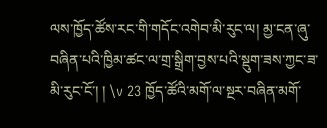ལས་ཁྱོད་ཚོས་རང་གི་གདོང་འགེབ་མི་རུང་ལ། མྱ་ངན་ཞུ་བཞིན་པའི་ཁྱིམ་ཚང་ལ་གྲ་སྒྲིག་བྱས་པའི་སྡུག་ཟས་ཀྱང་ཟ་མི་རུང་ངོ་། ། \v 23 ཁྱོད་ཚོའི་མགོ་ལ་སྔར་བཞིན་མགོ་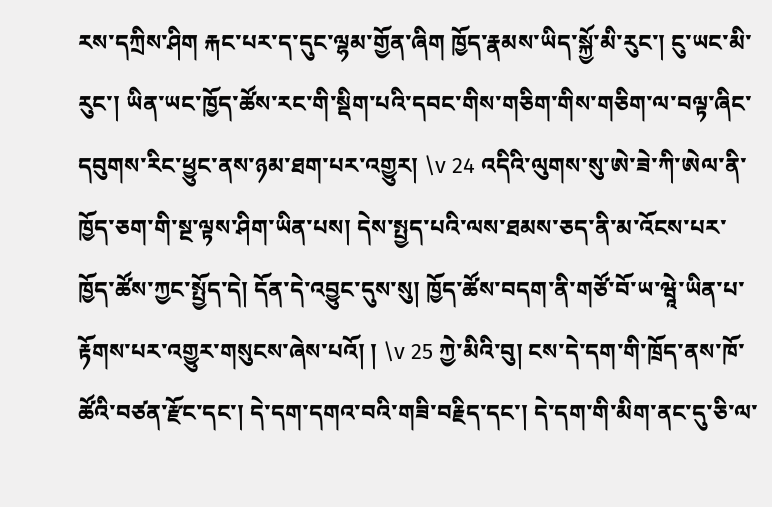རས་དཀྲིས་ཤིག རྐང་པར་ད་དུང་ལྷམ་གྱོན་ཞིག ཁྱོད་རྣམས་ཡིད་སྐྱོ་མི་རུང་། ངུ་ཡང་མི་རུང་། ཡིན་ཡང་ཁྱོད་ཚོས་རང་གི་སྡིག་པའི་དབང་གིས་གཅིག་གིས་གཅིག་ལ་བལྟ་ཞིང་དབུགས་རིང་ཕྱུང་ནས་ཉམ་ཐག་པར་འགྱུར། \v 24 འདིའི་ལུགས་སུ་ཨེ་ཟེ་ཀི་ཨེལ་ནི་ཁྱོད་ཅག་གི་སྔ་ལྟས་ཤིག་ཡིན་པས། དེས་སྤྱད་པའི་ལས་ཐམས་ཅད་ནི་མ་འོངས་པར་ཁྱོད་ཚོས་ཀྱང་སྤྱོད་དེ། དོན་དེ་འབྱུང་དུས་སུ། ཁྱོད་ཚོས་བདག་ནི་གཙོ་བོ་ཡ་ཝཱེ་ཡིན་པ་རྟོགས་པར་འགྱུར་གསུངས་ཞེས་པའོ། ། \v 25 ཀྱེ་མིའི་བུ། ངས་དེ་དག་གི་ཁྲོད་ནས་ཁོ་ཚོའི་བཙན་རྫོང་དང་། དེ་དག་དགའ་བའི་གཟི་བརྗིད་དང་། དེ་དག་གི་མིག་ནང་དུ་ཅི་ལ་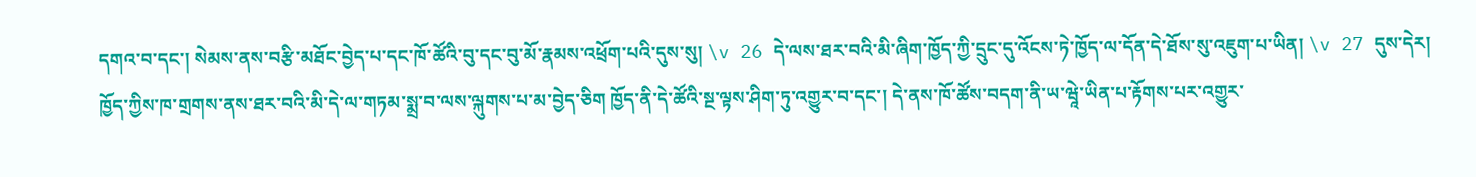དགའ་བ་དང་། སེམས་ནས་བརྩི་མཐོང་བྱེད་པ་དང་ཁོ་ཚོའི་བུ་དང་བུ་མོ་རྣམས་འཕྲོག་པའི་དུས་སུ། \v 26 དེ་ལས་ཐར་བའི་མི་ཞིག་ཁྱོད་ཀྱི་དྲུང་དུ་འོངས་ཏེ་ཁྱོད་ལ་དོན་དེ་ཐོས་སུ་འཇུག་པ་ཡིན། \v 27 དུས་དེར། ཁྱོད་ཀྱིས་ཁ་གྲགས་ནས་ཐར་བའི་མི་དེ་ལ་གཏམ་སྨྲ་བ་ལས་ལྐུགས་པ་མ་བྱེད་ཅིག ཁྱོད་ནི་དེ་ཚོའི་སྔ་ལྟས་ཤིག་ཏུ་འགྱུར་བ་དང་། དེ་ནས་ཁོ་ཚོས་བདག་ནི་ཡ་ཝཱེ་ཡིན་པ་རྟོགས་པར་འགྱུར་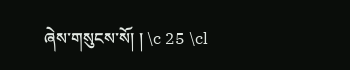ཞེས་གསུངས་སོ། ། \c 25 \cl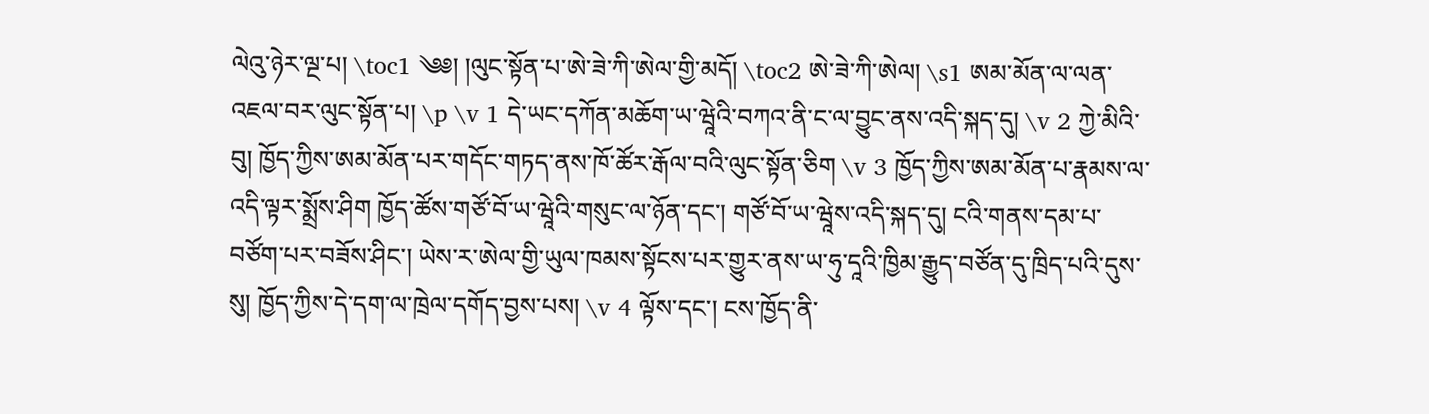ལེའུ་ཉེར་ལྔ་པ། \toc1 ༄༅། །ལུང་སྟོན་པ་ཨེ་ཟེ་ཀི་ཨེལ་གྱི་མདོ། \toc2 ཨེ་ཟེ་ཀི་ཨེལ། \s1 ཨམ་མོན་ལ་ལན་འཇལ་བར་ལུང་སྟོན་པ། \p \v 1 དེ་ཡང་དཀོན་མཆོག་ཡ་ཝཱེའི་བཀའ་ནི་ང་ལ་བྱུང་ནས་འདི་སྐད་དུ། \v 2 ཀྱེ་མིའི་བུ། ཁྱོད་ཀྱིས་ཨམ་མོན་པར་གདོང་གཏད་ནས་ཁོ་ཚོར་རྒོལ་བའི་ལུང་སྟོན་ཅིག \v 3 ཁྱོད་ཀྱིས་ཨམ་མོན་པ་རྣམས་ལ་འདི་ལྟར་སྨྲོས་ཤིག ཁྱོད་ཚོས་གཙོ་བོ་ཡ་ཝཱེའི་གསུང་ལ་ཉོན་དང་། གཙོ་བོ་ཡ་ཝཱེས་འདི་སྐད་དུ། ངའི་གནས་དམ་པ་བཙོག་པར་བཟོས་ཤིང་། ཡེས་ར་ཨེལ་གྱི་ཡུལ་ཁམས་སྟོངས་པར་གྱུར་ནས་ཡ་ཧུ་དཱའི་ཁྱིམ་རྒྱུད་བཙོན་དུ་ཁྲིད་པའི་དུས་སུ། ཁྱོད་ཀྱིས་དེ་དག་ལ་ཁྲེལ་དགོད་བྱས་པས། \v 4 ལྟོས་དང་། ངས་ཁྱོད་ནི་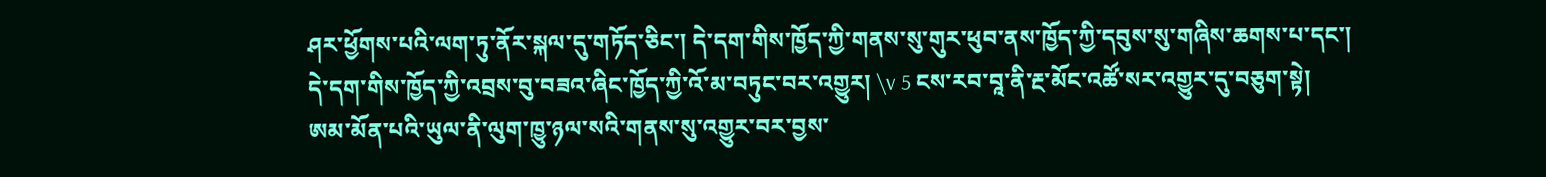ཤར་ཕྱོགས་པའི་ལག་ཏུ་ནོར་སྐལ་དུ་གཏོད་ཅིང་། དེ་དག་གིས་ཁྱོད་ཀྱི་གནས་སུ་གུར་ཕུབ་ནས་ཁྱོད་ཀྱི་དབུས་སུ་གཞིས་ཆགས་པ་དང་། དེ་དག་གིས་ཁྱོད་ཀྱི་འབྲས་བུ་བཟའ་ཞིང་ཁྱོད་ཀྱི་འོ་མ་བཏུང་བར་འགྱུར། \v 5 ངས་རབ་བཱ་ནི་རྔ་མོང་འཚོ་སར་འགྱུར་དུ་བཅུག་སྟེ། ཨམ་མོན་པའི་ཡུལ་ནི་ལུག་ཁྱུ་ཉལ་སའི་གནས་སུ་འགྱུར་བར་བྱས་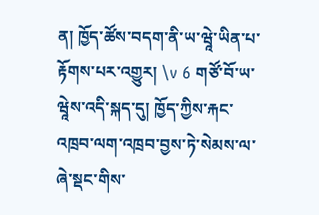ན། ཁྱོད་ཚོས་བདག་ནི་ཡ་ཝཱེ་ཡིན་པ་རྟོགས་པར་འགྱུར། \v 6 གཙོ་བོ་ཡ་ཝཱེས་འདི་སྐད་དུ། ཁྱོད་ཀྱིས་རྐང་འཁྲབ་ལག་འཁྲབ་བྱས་ཏེ་སེམས་ལ་ཞེ་སྡང་གིས་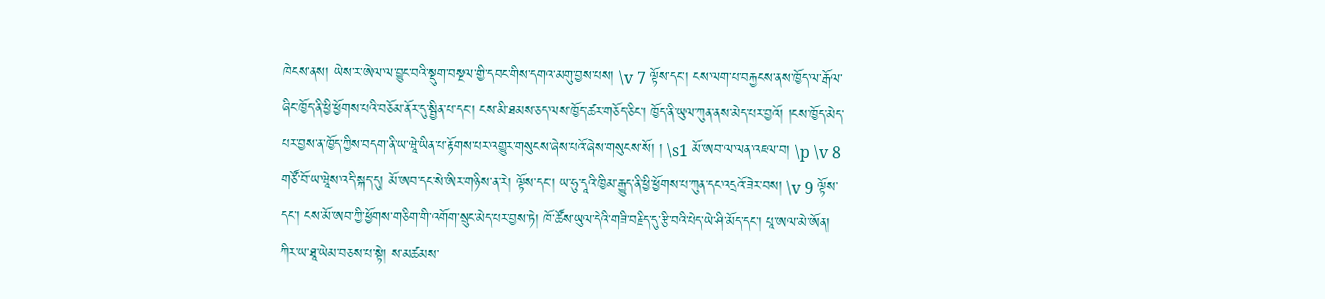ཁེངས་ནས། ཡེས་ར་ཨེལ་ལ་བྱུང་བའི་སྡུག་བསྔལ་གྱི་དབང་གིས་དགའ་མགུ་བྱས་པས། \v 7 ལྟོས་དང་། ངས་ལག་པ་བརྐྱངས་ནས་ཁྱོད་ལ་རྒོལ་ཞིང་ཁྱོད་ནི་ཕྱི་ཕྱོགས་པའི་བཅོམ་ནོར་དུ་སྦྱིན་པ་དང་། ངས་མི་ཐམས་ཅད་ལས་ཁྱོད་ཚར་གཅོད་ཅིང་། ཁྱོད་ནི་ཡུལ་ཀུན་ནས་མེད་པར་བྱའོ། །ངས་ཁྱོད་མེད་པར་བྱས་ན་ཁྱོད་ཀྱིས་བདག་ནི་ཡ་ཝཱེ་ཡིན་པ་རྟོགས་པར་འགྱུར་གསུངས་ཞེས་པའོ་ཞེས་གསུངས་སོ། ། \s1 མོ་ཨབ་ལ་ལན་འཇལ་བ། \p \v 8 གཙོ་བོ་ཡ་ཝཱེས་འདི་སྐད་དུ། མོ་ཨབ་དང་སེ་ཨིར་གཉིས་ན་རེ། ལྟོས་དང་། ཡ་ཧུ་དཱའི་ཁྱིམ་རྒྱུད་ནི་ཕྱི་ཕྱོགས་པ་ཀུན་དང་འདྲའོ་ཟེར་བས། \v 9 ལྟོས་དང་། ངས་མོ་ཨབ་ཀྱི་ཕྱོགས་གཅིག་གི་འགོག་སྲུང་མེད་པར་བྱས་ཏེ། ཁོ་ཚོས་ཡུལ་དེའི་གཟི་བརྗིད་དུ་རྩི་བའི་པེད་ཡེ་ཤི་མོད་དང་། པཱ་ཨལ་མེ་ཨོན། ཀིར་ཡ་ཐཱ་ཡེམ་བཅས་པ་སྟེ། ས་མཚམས་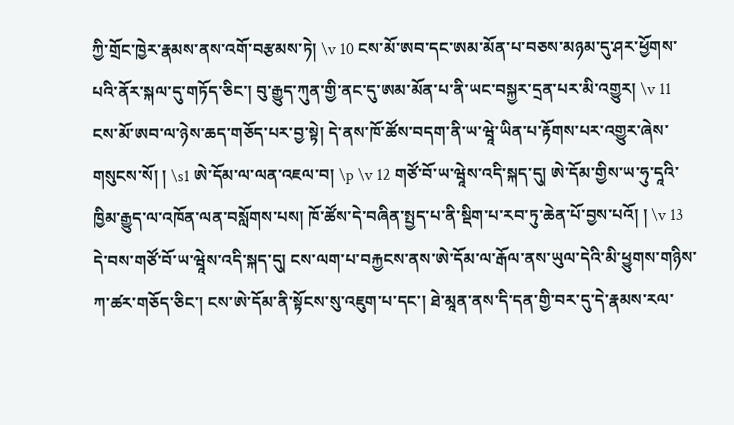ཀྱི་གྲོང་ཁྱེར་རྣམས་ནས་འགོ་བརྩམས་ཏེ། \v 10 ངས་མོ་ཨབ་དང་ཨམ་མོན་པ་བཅས་མཉམ་དུ་ཤར་ཕྱོགས་པའི་ནོར་སྐལ་དུ་གཏོད་ཅིང་། བུ་རྒྱུད་ཀུན་གྱི་ནང་དུ་ཨམ་མོན་པ་ནི་ཡང་བསྐྱར་དྲན་པར་མི་འགྱུར། \v 11 ངས་མོ་ཨབ་ལ་ཉེས་ཆད་གཅོད་པར་བྱ་སྟེ། དེ་ནས་ཁོ་ཚོས་བདག་ནི་ཡ་ཝཱེ་ཡིན་པ་རྟོགས་པར་འགྱུར་ཞེས་གསུངས་སོ། ། \s1 ཨེ་དོམ་ལ་ལན་འཇལ་བ། \p \v 12 གཙོ་བོ་ཡ་ཝཱེས་འདི་སྐད་དུ། ཨེ་དོམ་གྱིས་ཡ་ཧུ་དཱའི་ཁྱིམ་རྒྱུད་ལ་འཁོན་ལན་བསློགས་པས། ཁོ་ཚོས་དེ་བཞིན་སྤྱད་པ་ནི་སྡིག་པ་རབ་ཏུ་ཆེན་པོ་བྱས་པའོ། ། \v 13 དེ་བས་གཙོ་བོ་ཡ་ཝཱེས་འདི་སྐད་དུ། ངས་ལག་པ་བརྐྱངས་ནས་ཨེ་དོམ་ལ་རྒོལ་ནས་ཡུལ་དེའི་མི་ཕྱུགས་གཉིས་ཀ་ཚར་གཅོད་ཅིང་། ངས་ཨེ་དོམ་ནི་སྟོངས་སུ་འཇུག་པ་དང་། ཐེ་མཱན་ནས་དི་དན་གྱི་བར་དུ་དེ་རྣམས་རལ་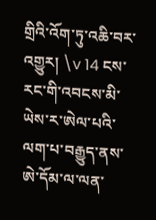གྲིའི་འོག་ཏུ་འཆི་བར་འགྱུར། \v 14 ངས་རང་གི་འབངས་མི་ཡེས་ར་ཨེལ་པའི་ལག་པ་བརྒྱུད་ནས་ཨེ་དོམ་ལ་ལན་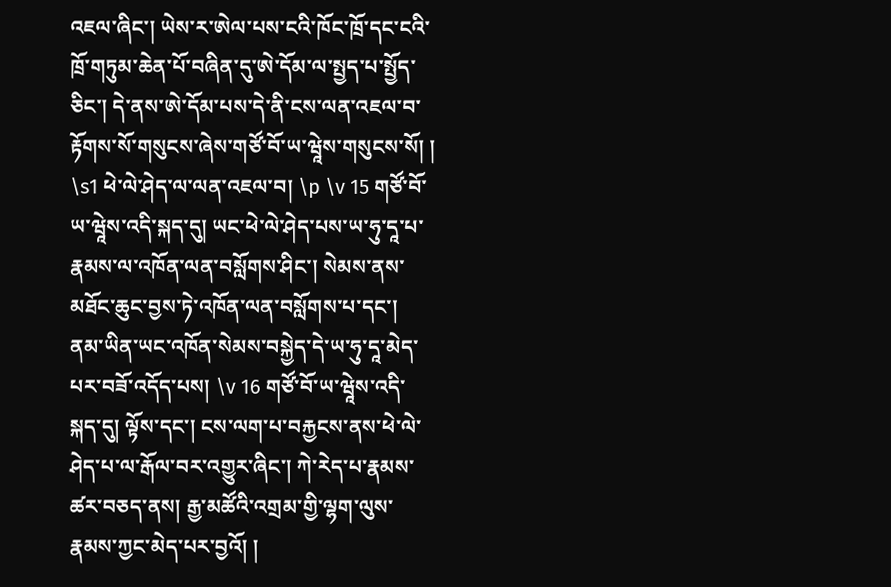འཇལ་ཞིང་། ཡེས་ར་ཨེལ་པས་ངའི་ཁོང་ཁྲོ་དང་ངའི་ཁྲོ་གཏུམ་ཆེན་པོ་བཞིན་དུ་ཨེ་དོམ་ལ་སྤྱད་པ་སྤྱོད་ཅིང་། དེ་ནས་ཨེ་དོམ་པས་དེ་ནི་ངས་ལན་འཇལ་བ་རྟོགས་སོ་གསུངས་ཞེས་གཙོ་བོ་ཡ་ཝཱེས་གསུངས་སོ། ། \s1 ཕེ་ལེ་ཤེད་ལ་ལན་འཇལ་བ། \p \v 15 གཙོ་བོ་ཡ་ཝཱེས་འདི་སྐད་དུ། ཡང་ཕེ་ལེ་ཤེད་པས་ཡ་ཧུ་དཱ་པ་རྣམས་ལ་འཁོན་ལན་བསློགས་ཤིང་། སེམས་ནས་མཐོང་ཆུང་བྱས་ཏེ་འཁོན་ལན་བསློགས་པ་དང་། ནམ་ཡིན་ཡང་འཁོན་སེམས་བསྐྱེད་དེ་ཡ་ཧུ་དཱ་མེད་པར་བཟོ་འདོད་པས། \v 16 གཙོ་བོ་ཡ་ཝཱེས་འདི་སྐད་དུ། ལྟོས་དང་། ངས་ལག་པ་བརྐྱངས་ནས་ཕེ་ལེ་ཤེད་པ་ལ་རྒོལ་བར་འགྱུར་ཞིང་། ཀེ་རེད་པ་རྣམས་ཚར་བཅད་ནས། རྒྱ་མཚོའི་འགྲམ་གྱི་ལྷག་ལུས་རྣམས་ཀྱང་མེད་པར་བྱའོ། །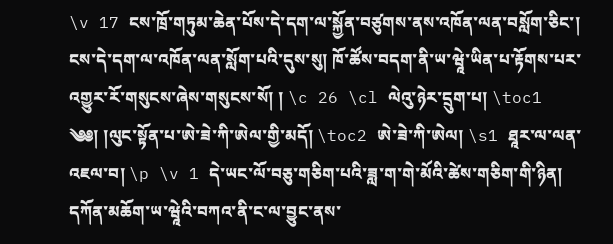\v 17 ངས་ཁྲོ་གཏུམ་ཆེན་པོས་དེ་དག་ལ་སྐྱོན་བཙུགས་ནས་འཁོན་ལན་བསློག་ཅིང་། ངས་དེ་དག་ལ་འཁོན་ལན་སློག་པའི་དུས་སུ། ཁོ་ཚོས་བདག་ནི་ཡ་ཝཱེ་ཡིན་པ་རྟོགས་པར་འགྱུར་རོ་གསུངས་ཞེས་གསུངས་སོ། ། \c 26 \cl ལེའུ་ཉེར་དྲུག་པ། \toc1 ༄༅། །ལུང་སྟོན་པ་ཨེ་ཟེ་ཀི་ཨེལ་གྱི་མདོ། \toc2 ཨེ་ཟེ་ཀི་ཨེལ། \s1 ཐཱར་ལ་ལན་འཇལ་བ། \p \v 1 དེ་ཡང་ལོ་བཅུ་གཅིག་པའི་ཟླ་ག་གེ་མོའི་ཚེས་གཅིག་གི་ཉིན། དཀོན་མཆོག་ཡ་ཝཱེའི་བཀའ་ནི་ང་ལ་བྱུང་ནས་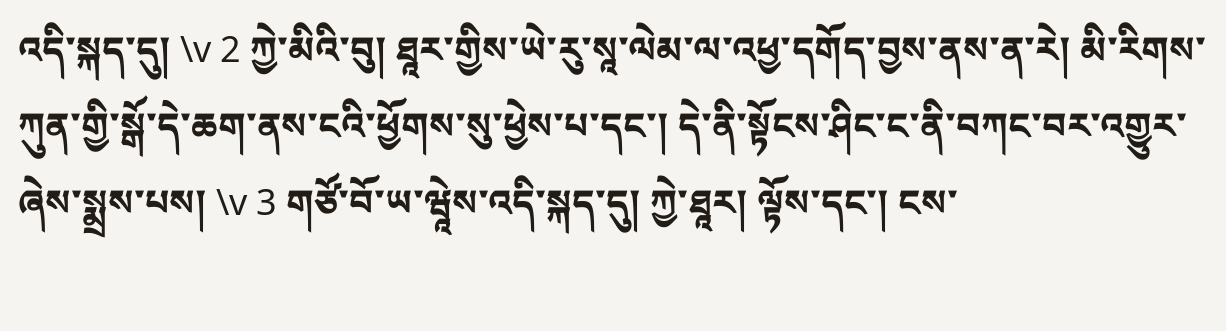འདི་སྐད་དུ། \v 2 ཀྱེ་མིའི་བུ། ཐཱར་གྱིས་ཡེ་རུ་སཱ་ལེམ་ལ་འཕྱ་དགོད་བྱས་ནས་ན་རེ། མི་རིགས་ཀུན་གྱི་སྒོ་དེ་ཆག་ནས་ངའི་ཕྱོགས་སུ་ཕྱེས་པ་དང་། དེ་ནི་སྟོངས་ཤིང་ང་ནི་བཀང་བར་འགྱུར་ཞེས་སྨྲས་པས། \v 3 གཙོ་བོ་ཡ་ཝཱེས་འདི་སྐད་དུ། ཀྱེ་ཐཱར། ལྟོས་དང་། ངས་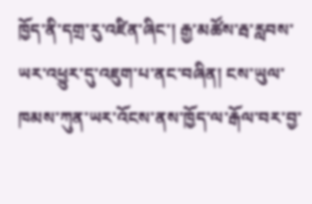ཁྱོད་ནི་དགྲ་རུ་འཛིན་ཞིང་། རྒྱ་མཚོས་རྦ་རླབས་ཡར་འཕྱུར་དུ་འཇུག་པ་ནང་བཞིན། ངས་ཡུལ་ཁམས་ཀུན་ཡར་འོངས་ནས་ཁྱོད་ལ་རྒོལ་བར་བྱ་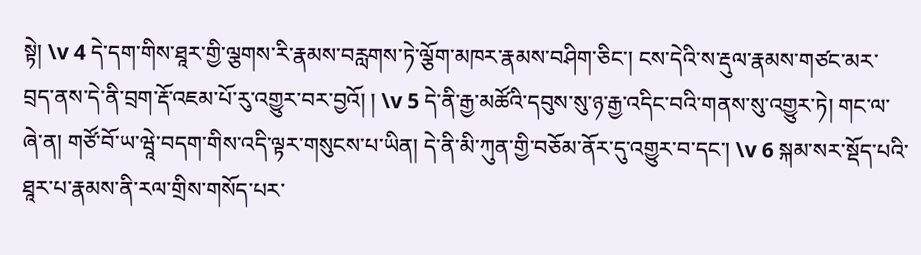སྟེ། \v 4 དེ་དག་གིས་ཐཱར་གྱི་ལྕགས་རི་རྣམས་བརླགས་ཏེ་ལྕོག་མཁར་རྣམས་བཤིག་ཅིང་། ངས་དེའི་ས་རྡུལ་རྣམས་གཙང་མར་བྲད་ནས་དེ་ནི་བྲག་རྡོ་འཇམ་པོ་རུ་འགྱུར་བར་བྱའོ། ། \v 5 དེ་ནི་རྒྱ་མཚོའི་དབུས་སུ་ཉ་རྒྱ་འདིང་བའི་གནས་སུ་འགྱུར་ཏེ། གང་ལ་ཞེ་ན། གཙོ་བོ་ཡ་ཝཱེ་བདག་གིས་འདི་ལྟར་གསུངས་པ་ཡིན། དེ་ནི་མི་ཀུན་གྱི་བཅོམ་ནོར་དུ་འགྱུར་བ་དང་། \v 6 སྐམ་སར་སྡོད་པའི་ཐཱར་པ་རྣམས་ནི་རལ་གྲིས་གསོད་པར་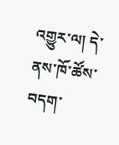འགྱུར་ལ། དེ་ནས་ཁོ་ཚོས་བདག་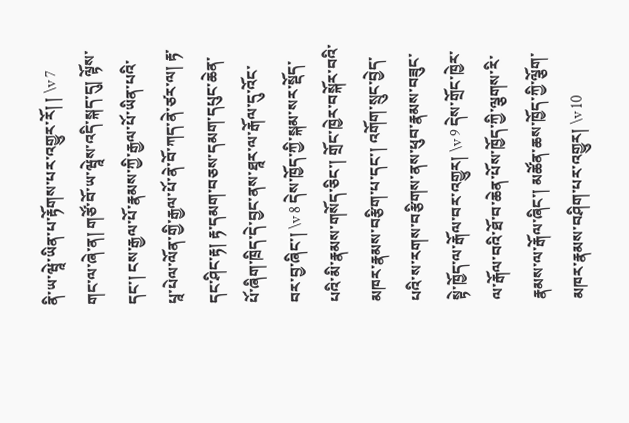ནི་ཡ་ཝཱེ་ཡིན་པ་རྟོགས་པར་འགྱུར་རོ། ། \v 7 གང་ལ་ཞེ་ན། གཙོ་བོ་ཡ་ཝཱེས་འདི་སྐད་དུ། ལྟོས་དང་། ངས་རྒྱལ་པོ་རྣམས་ཀྱི་རྒྱལ་པོ་ཡིན་པའི་པཱ་པེལ་ལོན་གྱི་རྒྱལ་པོ་ནེ་བོ་ཀད་ནེ་ཙར་ལ། རྟ་དང་ཤིང་རྟ། རྟ་དམག་བཅས་དམག་དཔུང་ཆེན་པོ་ཞིག་ཁྲིད་དེ་བྱང་ནས་ཐཱར་ལ་རྒོལ་དུ་འོང་བར་བྱ་ཞིང་། \v 8 དེས་ཁྱོད་ཀྱི་སྐམ་སར་སྡོད་པའི་མི་རྣམས་གསོད་ཅིང་། གྲོང་ཁྱེར་བསྐོར་བའི་མཁར་རྣམས་བརྩིག་པ་དང་། འགོག་སྲུང་བྱེད་པའི་ས་རགས་བརྩིགས་ནས་ཕུབ་རྣམས་བཟུང་སྟེ་ཁྱོད་ལ་རྒོལ་བར་འགྱུར། \v 9 དེས་གྲོང་ཁྱེར་ལ་རྒོལ་བའི་ཐོ་བ་ཆེན་པོས་ཁྱོད་ཀྱི་ལྕགས་རི་རྣམས་ལ་རྒོལ་ཞིང་། མཚོན་ཆས་ཁྱོད་ཀྱི་ལྕོག་མཁར་རྣམས་བཤིག་པར་འགྱུར། \v 10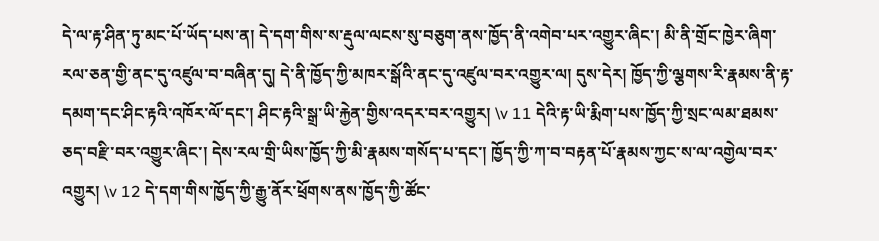དེ་ལ་རྟ་ཤིན་ཏུ་མང་པོ་ཡོད་པས་ན། དེ་དག་གིས་ས་རྡུལ་ལངས་སུ་བཅུག་ནས་ཁྱོད་ནི་འགེབ་པར་འགྱུར་ཞིང་། མི་ནི་གྲོང་ཁྱེར་ཞིག་རལ་ཅན་གྱི་ནང་དུ་འཛུལ་བ་བཞིན་དུ། དེ་ནི་ཁྱོད་ཀྱི་མཁར་སྒོའི་ནང་དུ་འཛུལ་བར་འགྱུར་ལ། དུས་དེར། ཁྱོད་ཀྱི་ལྕགས་རི་རྣམས་ནི་རྟ་དམག་དང་ཤིང་རྟའི་འཁོར་ལོ་དང་། ཤིང་རྟའི་སྒྲ་ཡི་རྐྱེན་གྱིས་འདར་བར་འགྱུར། \v 11 དེའི་རྟ་ཡི་རྨིག་པས་ཁྱོད་ཀྱི་སྲང་ལམ་ཐམས་ཅད་བརྫི་བར་འགྱུར་ཞིང་། དེས་རལ་གྲི་ཡིས་ཁྱོད་ཀྱི་མི་རྣམས་གསོད་པ་དང་། ཁྱོད་ཀྱི་ཀ་བ་བརྟན་པོ་རྣམས་ཀྱང་ས་ལ་འགྱེལ་བར་འགྱུར། \v 12 དེ་དག་གིས་ཁྱོད་ཀྱི་རྒྱུ་ནོར་ཕྲོགས་ནས་ཁྱོད་ཀྱི་ཚོང་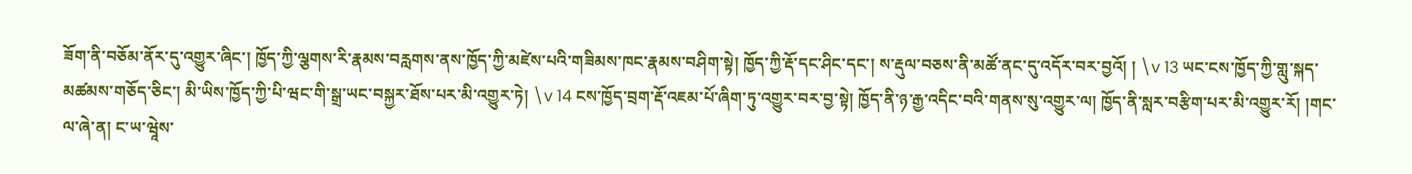ཟོག་ནི་བཅོམ་ནོར་དུ་འགྱུར་ཞིང་། ཁྱོད་ཀྱི་ལྕགས་རི་རྣམས་བརླགས་ནས་ཁྱོད་ཀྱི་མཛེས་པའི་གཟིམས་ཁང་རྣམས་བཤིག་སྟེ། ཁྱོད་ཀྱི་རྡོ་དང་ཤིང་དང་། ས་རྡུལ་བཅས་ནི་མཚོ་ནང་དུ་འདོར་བར་བྱའོ། ། \v 13 ཡང་ངས་ཁྱོད་ཀྱི་གླུ་སྐད་མཚམས་གཅོད་ཅིང་། མི་ཡིས་ཁྱོད་ཀྱི་པི་ཝང་གི་སྒྲ་ཡང་བསྐྱར་ཐོས་པར་མི་འགྱུར་ཏེ། \v 14 ངས་ཁྱོད་བྲག་རྡོ་འཇམ་པོ་ཞིག་ཏུ་འགྱུར་བར་བྱ་སྟེ། ཁྱོད་ནི་ཉ་རྒྱ་འདིང་བའི་གནས་སུ་འགྱུར་ལ། ཁྱོད་ནི་སླར་བརྩིག་པར་མི་འགྱུར་རོ། །གང་ལ་ཞེ་ན། ང་ཡ་ཝཱེས་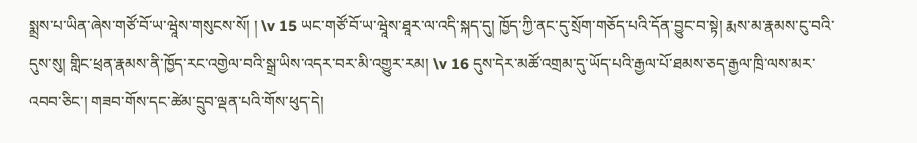སྨྲས་པ་ཡིན་ཞེས་གཙོ་བོ་ཡ་ཝཱེས་གསུངས་སོ། ། \v 15 ཡང་གཙོ་བོ་ཡ་ཝཱེས་ཐཱར་ལ་འདི་སྐད་དུ། ཁྱོད་ཀྱི་ནང་དུ་སྲོག་གཅོད་པའི་དོན་བྱུང་བ་སྟེ། རྨས་མ་རྣམས་ངུ་བའི་དུས་སུ། གླིང་ཕྲན་རྣམས་ནི་ཁྱོད་རང་འགྱེལ་བའི་སྒྲ་ཡིས་འདར་བར་མི་འགྱུར་རམ། \v 16 དུས་དེར་མཚོ་འགྲམ་དུ་ཡོད་པའི་རྒྱལ་པོ་ཐམས་ཅད་རྒྱལ་ཁྲི་ལས་མར་འབབ་ཅིང་། གཟབ་གོས་དང་ཚེམ་དྲུབ་ལྡན་པའི་གོས་ཕུད་དེ།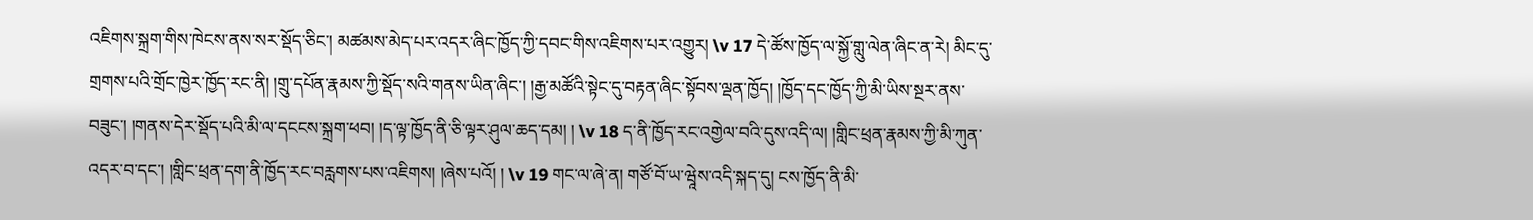འཇིགས་སྐྲག་གིས་ཁེངས་ནས་སར་སྡོད་ཅིང་། མཚམས་མེད་པར་འདར་ཞིང་ཁྱོད་ཀྱི་དབང་གིས་འཇིགས་པར་འགྱུར། \v 17 དེ་ཚོས་ཁྱོད་ལ་སྐྱོ་གླུ་ལེན་ཞིང་ན་རེ། མིང་དུ་གྲགས་པའི་གྲོང་ཁྱེར་ཁྱོད་རང་ནི། །གྲུ་དཔོན་རྣམས་ཀྱི་སྡོད་སའི་གནས་ཡིན་ཞིང་། །རྒྱ་མཚོའི་སྟེང་དུ་བརྟན་ཞིང་སྟོབས་ལྡན་ཁྱོད། །ཁྱོད་དང་ཁྱོད་ཀྱི་མི་ཡིས་སྔར་ནས་བཟུང་། །གནས་དེར་སྡོད་པའི་མི་ལ་དངངས་སྐྲག་ཕབ། །ད་ལྟ་ཁྱོད་ནི་ཅི་ལྟར་ཤུལ་ཆད་དམ། ། \v 18 ད་ནི་ཁྱོད་རང་འགྱེལ་བའི་དུས་འདི་ལ། །གླིང་ཕྲན་རྣམས་ཀྱི་མི་ཀུན་འདར་བ་དང་། །གླིང་ཕྲན་དག་ནི་ཁྱོད་རང་བརླགས་པས་འཇིགས། །ཞེས་པའོ། ། \v 19 གང་ལ་ཞེ་ན། གཙོ་བོ་ཡ་ཝཱེས་འདི་སྐད་དུ། ངས་ཁྱོད་ནི་མི་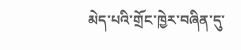མེད་པའི་གྲོང་ཁྱེར་བཞིན་དུ་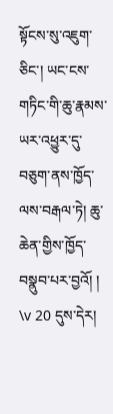སྟོངས་སུ་འཇུག་ཅིང་། ཡང་ངས་གཏིང་གི་ཆུ་རྣམས་ཡར་འཕྱུར་དུ་བཅུག་ནས་ཁྱོད་ལས་བརྒལ་ཏེ། ཆུ་ཆེན་གྱིས་ཁྱོད་བསྣུབ་པར་བྱའོ། ། \v 20 དུས་དེར།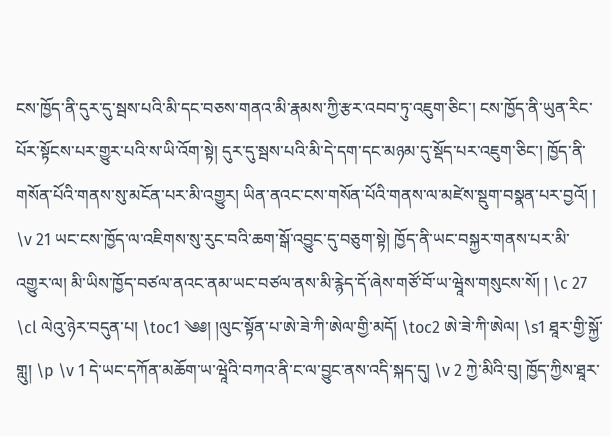ངས་ཁྱོད་ནི་དུར་དུ་སྦས་པའི་མི་དང་བཅས་གནའ་མི་རྣམས་ཀྱི་རྩར་འབབ་ཏུ་འཇུག་ཅིང་། ངས་ཁྱོད་ནི་ཡུན་རིང་པོར་སྟོངས་པར་གྱུར་པའི་ས་ཡི་འོག་སྟེ། དུར་དུ་སྦས་པའི་མི་དེ་དག་དང་མཉམ་དུ་སྡོད་པར་འཇུག་ཅིང་། ཁྱོད་ནི་གསོན་པོའི་གནས་སུ་མངོན་པར་མི་འགྱུར། ཡིན་ནའང་ངས་གསོན་པོའི་གནས་ལ་མཛེས་སྡུག་བསྣན་པར་བྱའོ། ། \v 21 ཡང་ངས་ཁྱོད་ལ་འཇིགས་སུ་རུང་བའི་ཆག་སྒོ་འབྱུང་དུ་བཅུག་སྟེ། ཁྱོད་ནི་ཡང་བསྐྱར་གནས་པར་མི་འགྱུར་ལ། མི་ཡིས་ཁྱོད་བཙལ་ནའང་ནམ་ཡང་བཙལ་ནས་མི་རྙེད་དོ་ཞེས་གཙོ་བོ་ཡ་ཝཱེས་གསུངས་སོ། ། \c 27 \cl ལེའུ་ཉེར་བདུན་པ། \toc1 ༄༅། །ལུང་སྟོན་པ་ཨེ་ཟེ་ཀི་ཨེལ་གྱི་མདོ། \toc2 ཨེ་ཟེ་ཀི་ཨེལ། \s1 ཐཱར་གྱི་སྐྱོ་གླུ། \p \v 1 དེ་ཡང་དཀོན་མཆོག་ཡ་ཝཱེའི་བཀའ་ནི་ང་ལ་བྱུང་ནས་འདི་སྐད་དུ། \v 2 ཀྱེ་མིའི་བུ། ཁྱོད་ཀྱིས་ཐཱར་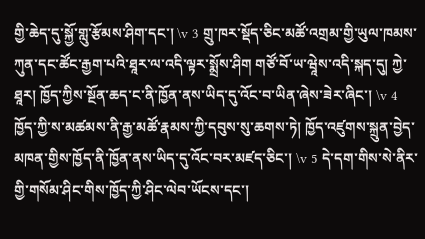གྱི་ཆེད་དུ་སྐྱོ་གླུ་རྩོམས་ཤིག་དང་། \v 3 གྲུ་ཁར་སྡོད་ཅིང་མཚོ་འགྲམ་གྱི་ཡུལ་ཁམས་ཀུན་དང་ཚོང་རྒྱག་པའི་ཐཱར་ལ་འདི་ལྟར་སྨྲོས་ཤིག གཙོ་བོ་ཡ་ཝཱེས་འདི་སྐད་དུ། ཀྱེ་ཐཱར། ཁྱོད་ཀྱིས་སྔོན་ཆད་ང་ནི་ཁྱོན་ནས་ཡིད་དུ་འོང་བ་ཡིན་ཞེས་ཟེར་ཞིང་། \v 4 ཁྱོད་ཀྱི་ས་མཚམས་ནི་རྒྱ་མཚོ་རྣམས་ཀྱི་དབུས་སུ་ཆགས་ཏེ། ཁྱོད་འཛུགས་སྐྲུན་བྱེད་མཁན་གྱིས་ཁྱོད་ནི་ཁྱོན་ནས་ཡིད་དུ་འོང་བར་མཛད་ཅིང་། \v 5 དེ་དག་གིས་སེ་ནིར་གྱི་གསོམ་ཤིང་གིས་ཁྱོད་ཀྱི་ཤིང་ལེབ་ཡོངས་དང་།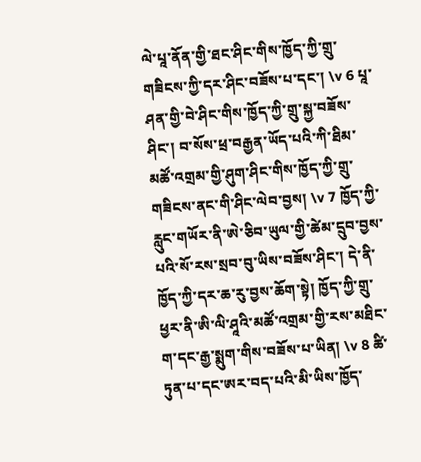ལེ་པཱ་ནོན་གྱི་ཐང་ཤིང་གིས་ཁྱོད་ཀྱི་གྲུ་གཟིངས་ཀྱི་དར་ཤིང་བཟོས་པ་དང་། \v 6 པཱ་ཤན་གྱི་བེ་ཤིང་གིས་ཁྱོད་ཀྱི་གྲུ་སྐྱ་བཟོས་ཤིང་། བ་སོས་ཕྲ་བརྒྱན་ཡོད་པའི་ཀི་ཐིམ་མཚོ་འགྲམ་གྱི་ཤུག་ཤིང་གིས་ཁྱོད་ཀྱི་གྲུ་གཟིངས་ནང་གི་ཤིང་ལེབ་བྱས། \v 7 ཁྱོད་ཀྱི་རླུང་གཡོར་ནི་ཨེ་ཅིབ་ཡུལ་གྱི་ཚེམ་དྲུབ་བྱས་པའི་སོ་རས་སྲབ་བུ་ཡིས་བཟོས་ཤིང་། དེ་ནི་ཁྱོད་ཀྱི་དར་ཆ་རུ་བྱས་ཆོག་སྟེ། ཁྱོད་ཀྱི་གྲུ་ཕྱར་ནི་ཨི་ལི་ཤཱའི་མཚོ་འགྲམ་གྱི་རས་མཐིང་ག་དང་རྒྱ་སྨུག་གིས་བཟོས་པ་ཡིན། \v 8 ཚི་ཏུན་པ་དང་ཨར་བད་པའི་མི་ཡིས་ཁྱོད་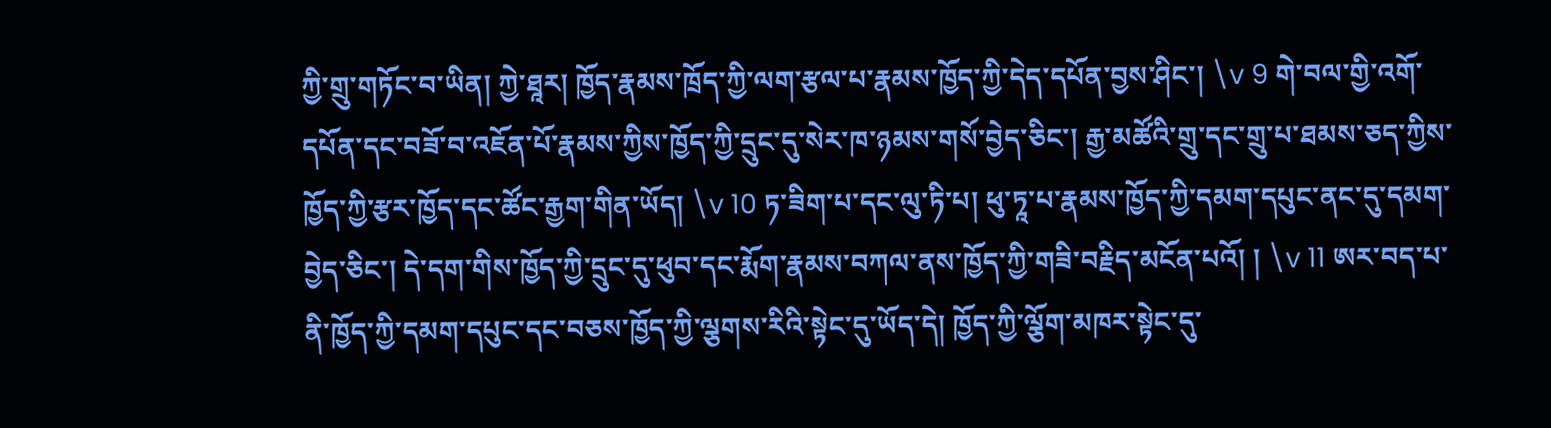ཀྱི་གྲུ་གཏོང་བ་ཡིན། ཀྱེ་ཐཱར། ཁྱོད་རྣམས་ཁྲོད་ཀྱི་ལག་རྩལ་པ་རྣམས་ཁྱོད་ཀྱི་དེད་དཔོན་བྱས་ཤིང་། \v 9 གེ་བལ་གྱི་འགོ་དཔོན་དང་བཟོ་བ་འཇོན་པོ་རྣམས་ཀྱིས་ཁྱོད་ཀྱི་དྲུང་དུ་སེར་ཁ་ཉམས་གསོ་བྱེད་ཅིང་། རྒྱ་མཚོའི་གྲུ་དང་གྲུ་པ་ཐམས་ཅད་ཀྱིས་ཁྱོད་ཀྱི་རྩར་ཁྱོད་དང་ཚོང་རྒྱག་གིན་ཡོད། \v 10 ཏ་ཟིག་པ་དང་ལུ་ཏི་པ། ཕུ་ཏཱ་པ་རྣམས་ཁྱོད་ཀྱི་དམག་དཔུང་ནང་དུ་དམག་བྱེད་ཅིང་། དེ་དག་གིས་ཁྱོད་ཀྱི་དྲུང་དུ་ཕུབ་དང་རྨོག་རྣམས་བཀལ་ནས་ཁྱོད་ཀྱི་གཟི་བརྗིད་མངོན་པའོ། ། \v 11 ཨར་བད་པ་ནི་ཁྱོད་ཀྱི་དམག་དཔུང་དང་བཅས་ཁྱོད་ཀྱི་ལྕགས་རིའི་སྟེང་དུ་ཡོད་དེ། ཁྱོད་ཀྱི་ལྕོག་མཁར་སྟེང་དུ་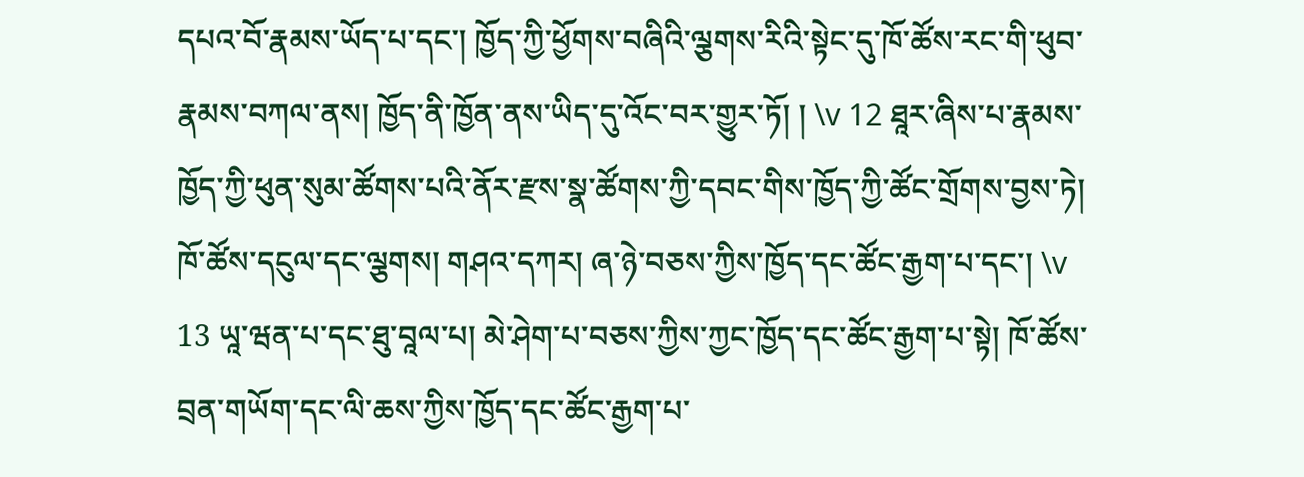དཔའ་བོ་རྣམས་ཡོད་པ་དང་། ཁྱོད་ཀྱི་ཕྱོགས་བཞིའི་ལྕགས་རིའི་སྟེང་དུ་ཁོ་ཚོས་རང་གི་ཕུབ་རྣམས་བཀལ་ནས། ཁྱོད་ནི་ཁྱོན་ནས་ཡིད་དུ་འོང་བར་གྱུར་ཏོ། ། \v 12 ཐཱར་ཞིས་པ་རྣམས་ཁྱོད་ཀྱི་ཕུན་སུམ་ཚོགས་པའི་ནོར་རྫས་སྣ་ཚོགས་ཀྱི་དབང་གིས་ཁྱོད་ཀྱི་ཚོང་གྲོགས་བྱས་ཏེ། ཁོ་ཚོས་དངུལ་དང་ལྕགས། གཤའ་དཀར། ཞ་ཉེ་བཅས་ཀྱིས་ཁྱོད་དང་ཚོང་རྒྱག་པ་དང་། \v 13 ཡཱ་ཝན་པ་དང་ཐུ་བཱལ་པ། མེ་ཤེག་པ་བཅས་ཀྱིས་ཀྱང་ཁྱོད་དང་ཚོང་རྒྱག་པ་སྟེ། ཁོ་ཚོས་བྲན་གཡོག་དང་ལི་ཆས་ཀྱིས་ཁྱོད་དང་ཚོང་རྒྱག་པ་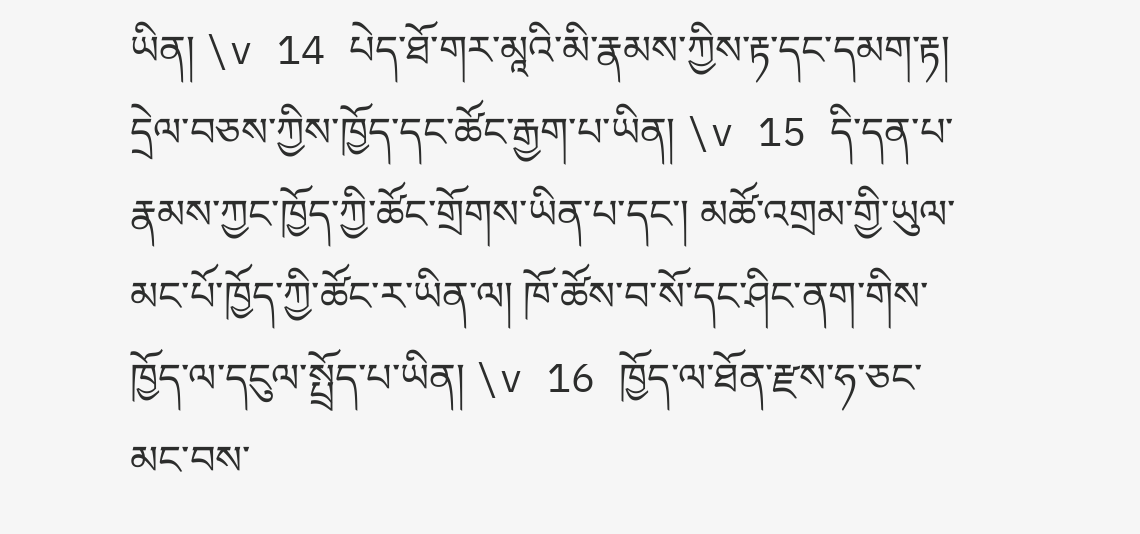ཡིན། \v 14 པེད་ཐོ་གར་མཱའི་མི་རྣམས་ཀྱིས་རྟ་དང་དམག་རྟ། དྲེལ་བཅས་ཀྱིས་ཁྱོད་དང་ཚོང་རྒྱག་པ་ཡིན། \v 15 དི་དན་པ་རྣམས་ཀྱང་ཁྱོད་ཀྱི་ཚོང་གྲོགས་ཡིན་པ་དང་། མཚོ་འགྲམ་གྱི་ཡུལ་མང་པོ་ཁྱོད་ཀྱི་ཚོང་ར་ཡིན་ལ། ཁོ་ཚོས་བ་སོ་དང་ཤིང་ནག་གིས་ཁྱོད་ལ་དངུལ་སྤྲོད་པ་ཡིན། \v 16 ཁྱོད་ལ་ཐོན་རྫས་ཧ་ཅང་མང་བས་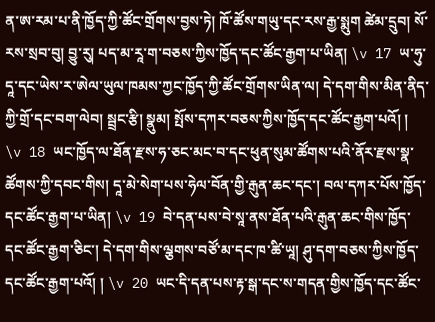ན་ཨ་རམ་པ་ནི་ཁྱོད་ཀྱི་ཚོང་གྲོགས་བྱས་ཏེ། ཁོ་ཚོས་གཡུ་དང་རས་རྒྱ་སྨུག ཚེམ་དྲུབ། སོ་རས་སྲབ་བུ། བྱུ་རུ། པད་མ་རཱ་ག་བཅས་ཀྱིས་ཁྱོད་དང་ཚོང་རྒྱག་པ་ཡིན། \v 17 ཡ་ཧུ་དཱ་དང་ཡེས་ར་ཨེལ་ཡུལ་ཁམས་ཀྱང་ཁྱོད་ཀྱི་ཚོང་གྲོགས་ཡིན་ལ། དེ་དག་གིས་མིན་ནིད་ཀྱི་གྲོ་དང་བག་ལེབ། སྦྲང་རྩི། སྣུམ། སྤོས་དཀར་བཅས་ཀྱིས་ཁྱོད་དང་ཚོང་རྒྱག་པའོ། ། \v 18 ཡང་ཁྱོད་ལ་ཐོན་རྫས་ཧ་ཅང་མང་བ་དང་ཕུན་སུམ་ཚོགས་པའི་ནོར་རྫས་སྣ་ཚོགས་ཀྱི་དབང་གིས། དཱ་མེ་སེག་པས་ཧེལ་བོན་གྱི་རྒུན་ཆང་དང་། བལ་དཀར་པོས་ཁྱོད་དང་ཚོང་རྒྱག་པ་ཡིན། \v 19 བེ་དན་པས་བེ་སཱ་ནས་ཐོན་པའི་རྒུན་ཆང་གིས་ཁྱོད་དང་ཚོང་རྒྱག་ཅིང་། དེ་དག་གིས་ལྕགས་བཙོ་མ་དང་ཁ་ཚི་ཡཱ། ཤུ་དག་བཅས་ཀྱིས་ཁྱོད་དང་ཚོང་རྒྱག་པའོ། ། \v 20 ཡང་དི་དན་པས་རྟ་སྒ་དང་ས་གདན་གྱིས་ཁྱོད་དང་ཚོང་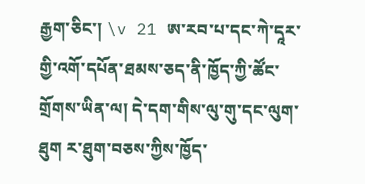རྒྱག་ཅིང་། \v 21 ཨ་རབ་པ་དང་ཀེ་དཱར་གྱི་འགོ་དཔོན་ཐམས་ཅད་ནི་ཁྱོད་ཀྱི་ཚོང་གྲོགས་ཡིན་ལ། དེ་དག་གིས་ལུ་གུ་དང་ལུག་ཐུག ར་ཐུག་བཅས་ཀྱིས་ཁྱོད་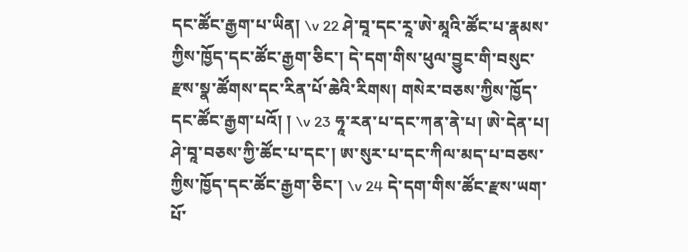དང་ཚོང་རྒྱག་པ་ཡིན། \v 22 ཤེ་བཱ་དང་རཱ་ཨེ་མཱའི་ཚོང་པ་རྣམས་ཀྱིས་ཁྱོད་དང་ཚོང་རྒྱག་ཅིང་། དེ་དག་གིས་ཕུལ་བྱུང་གི་བསུང་རྫས་སྣ་ཚོགས་དང་རིན་པོ་ཆེའི་རིགས། གསེར་བཅས་ཀྱིས་ཁྱོད་དང་ཚོང་རྒྱག་པའོ། ། \v 23 ཧཱ་རན་པ་དང་ཀན་ནེ་པ། ཨེ་དེན་པ། ཤེ་བཱ་བཅས་ཀྱི་ཚོང་པ་དང་། ཨ་སུར་པ་དང་ཀིལ་མད་པ་བཅས་ཀྱིས་ཁྱོད་དང་ཚོང་རྒྱག་ཅིང་། \v 24 དེ་དག་གིས་ཚོང་རྫས་ཡག་པོ་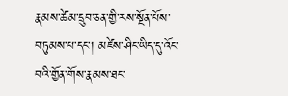རྣམས་ཚེམ་དྲུབ་ཅན་གྱི་རས་སྔོན་པོས་བཏུམས་པ་དང་། མཛེས་ཤིང་ཡིད་དུ་འོང་བའི་གྱོན་གོས་རྣམས་ཐང་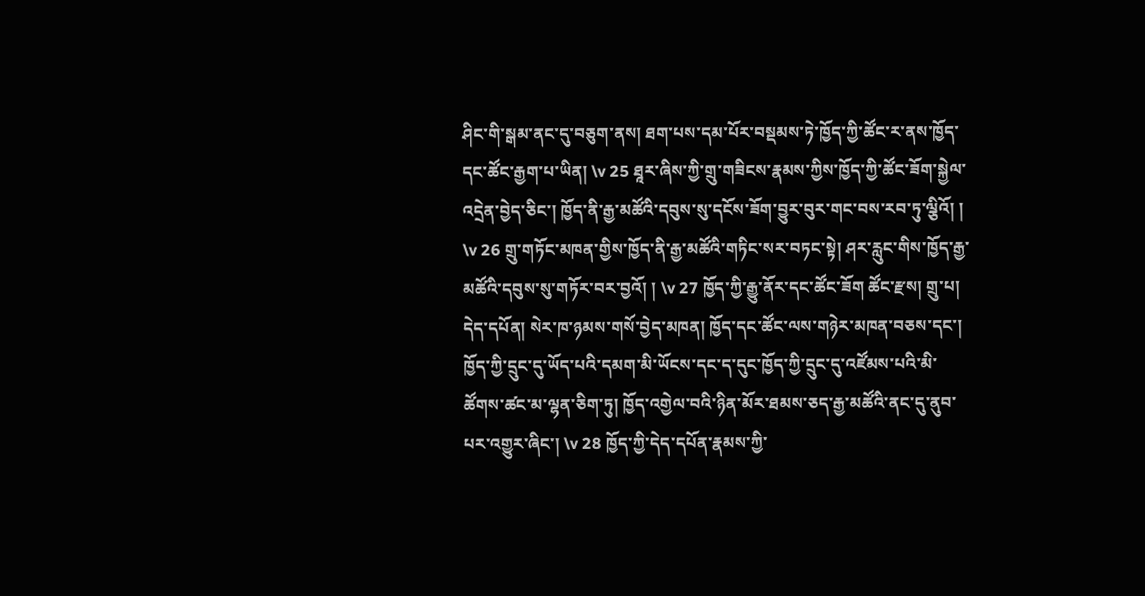ཤིང་གི་སྒམ་ནང་དུ་བཅུག་ནས། ཐག་པས་དམ་པོར་བསྡམས་ཏེ་ཁྱོད་ཀྱི་ཚོང་ར་ནས་ཁྱོད་དང་ཚོང་རྒྱག་པ་ཡིན། \v 25 ཐཱར་ཞིས་ཀྱི་གྲུ་གཟིངས་རྣམས་ཀྱིས་ཁྱོད་ཀྱི་ཚོང་ཟོག་སྐྱེལ་འདྲེན་བྱེད་ཅིང་། ཁྱོད་ནི་རྒྱ་མཚོའི་དབུས་སུ་དངོས་ཟོག་བྱུར་བུར་གང་བས་རབ་ཏུ་ལྕིའོ། ། \v 26 གྲུ་གཏོང་མཁན་གྱིས་ཁྱོད་ནི་རྒྱ་མཚོའི་གཏིང་སར་བཏང་སྟེ། ཤར་རླུང་གིས་ཁྱོད་རྒྱ་མཚོའི་དབུས་སུ་གཏོར་བར་བྱའོ། ། \v 27 ཁྱོད་ཀྱི་རྒྱུ་ནོར་དང་ཚོང་ཟོག ཚོང་རྫས། གྲུ་པ། དེད་དཔོན། སེར་ཁ་ཉམས་གསོ་བྱེད་མཁན། ཁྱོད་དང་ཚོང་ལས་གཉེར་མཁན་བཅས་དང་། ཁྱོད་ཀྱི་དྲུང་དུ་ཡོད་པའི་དམག་མི་ཡོངས་དང་ད་དུང་ཁྱོད་ཀྱི་དྲུང་དུ་འཛོམས་པའི་མི་ཚོགས་ཚང་མ་ལྷན་ཅིག་ཏུ། ཁྱོད་འགྱེལ་བའི་ཉིན་མོར་ཐམས་ཅད་རྒྱ་མཚོའི་ནང་དུ་ནུབ་པར་འགྱུར་ཞིང་། \v 28 ཁྱོད་ཀྱི་དེད་དཔོན་རྣམས་ཀྱི་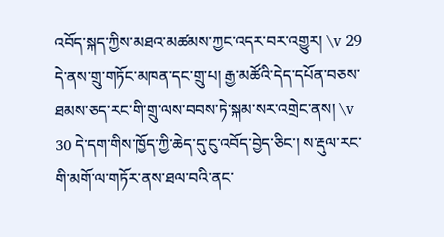འབོད་སྐད་ཀྱིས་མཐའ་མཚམས་ཀྱང་འདར་བར་འགྱུར། \v 29 དེ་ནས་གྲུ་གཏོང་མཁན་དང་གྲུ་པ། རྒྱ་མཚོའི་དེད་དཔོན་བཅས་ཐམས་ཅད་རང་གི་གྲུ་ལས་བབས་ཏེ་སྐམ་སར་འགྲེང་ནས། \v 30 དེ་དག་གིས་ཁྱོད་ཀྱི་ཆེད་དུ་ངུ་འབོད་བྱེད་ཅིང་། ས་རྡུལ་རང་གི་མགོ་ལ་གཏོར་ནས་ཐལ་བའི་ནང་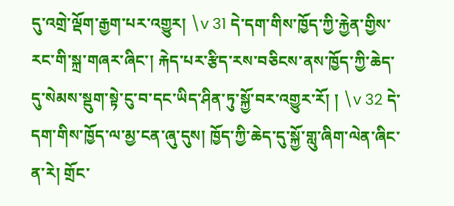དུ་འགྲེ་ལྡོག་རྒྱག་པར་འགྱུར། \v 31 དེ་དག་གིས་ཁྱོད་ཀྱི་རྐྱེན་གྱིས་རང་གི་སྐྲ་གཞར་ཞིང་། རྐེད་པར་རྩིད་རས་བཅིངས་ནས་ཁྱོད་ཀྱི་ཆེད་དུ་སེམས་སྡུག་སྟེ་ངུ་བ་དང་ཡིད་ཤིན་ཏུ་སྐྱོ་བར་འགྱུར་རོ། ། \v 32 དེ་དག་གིས་ཁྱོད་ལ་མྱ་ངན་ཞུ་དུས། ཁྱོད་ཀྱི་ཆེད་དུ་སྐྱོ་གླུ་ཞིག་ལེན་ཞིང་ན་རེ། གྲོང་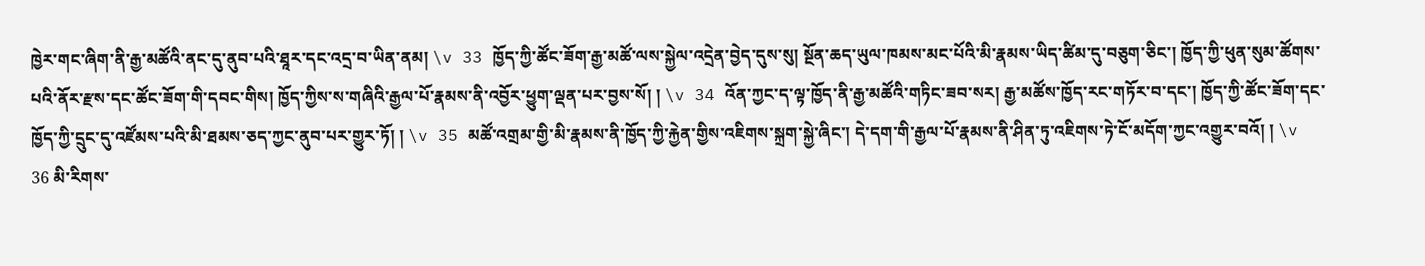ཁྱེར་གང་ཞིག་ནི་རྒྱ་མཚོའི་ནང་དུ་ནུབ་པའི་ཐཱར་དང་འདྲ་བ་ཡིན་ནམ། \v 33 ཁྱོད་ཀྱི་ཚོང་ཟོག་རྒྱ་མཚོ་ལས་སྐྱེལ་འདྲེན་བྱེད་དུས་སུ། སྔོན་ཆད་ཡུལ་ཁམས་མང་པོའི་མི་རྣམས་ཡིད་ཚིམ་དུ་བཅུག་ཅིང་། ཁྱོད་ཀྱི་ཕུན་སུམ་ཚོགས་པའི་ནོར་རྫས་དང་ཚོང་ཟོག་གི་དབང་གིས། ཁྱོད་ཀྱིས་ས་གཞིའི་རྒྱལ་པོ་རྣམས་ནི་འབྱོར་ཕྱུག་ལྡན་པར་བྱས་སོ། ། \v 34 འོན་ཀྱང་ད་ལྟ་ཁྱོད་ནི་རྒྱ་མཚོའི་གཏིང་ཟབ་སར། རྒྱ་མཚོས་ཁྱོད་རང་གཏོར་བ་དང་། ཁྱོད་ཀྱི་ཚོང་ཟོག་དང་ཁྱོད་ཀྱི་དྲུང་དུ་འཛོམས་པའི་མི་ཐམས་ཅད་ཀྱང་ནུབ་པར་གྱུར་ཏོ། ། \v 35 མཚོ་འགྲམ་གྱི་མི་རྣམས་ནི་ཁྱོད་ཀྱི་རྐྱེན་གྱིས་འཇིགས་སྐྲག་སྐྱེ་ཞིང་། དེ་དག་གི་རྒྱལ་པོ་རྣམས་ནི་ཤིན་ཏུ་འཇིགས་ཏེ་ངོ་མདོག་ཀྱང་འགྱུར་བའོ། ། \v 36 མི་རིགས་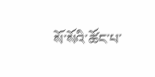སོ་སོའི་ཚོང་པ་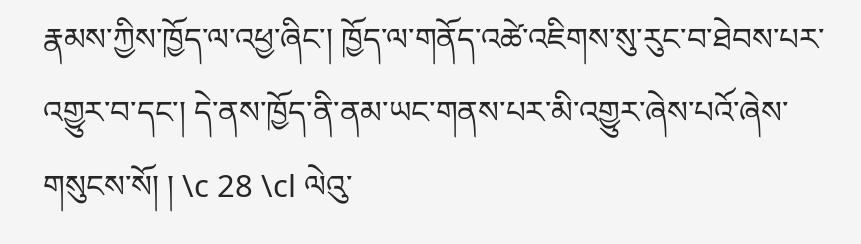རྣམས་ཀྱིས་ཁྱོད་ལ་འཕྱ་ཞིང་། ཁྱོད་ལ་གནོད་འཚེ་འཇིགས་སུ་རུང་བ་ཐེབས་པར་འགྱུར་བ་དང་། དེ་ནས་ཁྱོད་ནི་ནམ་ཡང་གནས་པར་མི་འགྱུར་ཞེས་པའོ་ཞེས་གསུངས་སོ། ། \c 28 \cl ལེའུ་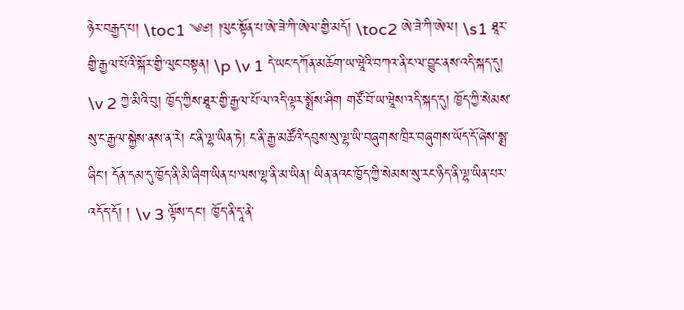ཉེར་བརྒྱད་པ། \toc1 ༄༅། །ལུང་སྟོན་པ་ཨེ་ཟེ་ཀི་ཨེལ་གྱི་མདོ། \toc2 ཨེ་ཟེ་ཀི་ཨེལ། \s1 ཐཱར་གྱི་རྒྱལ་པོའི་སྐོར་གྱི་ལུང་བསྟན། \p \v 1 དེ་ཡང་དཀོན་མཆོག་ཡ་ཝཱེའི་བཀའ་ནི་ང་ལ་བྱུང་ནས་འདི་སྐད་དུ། \v 2 ཀྱེ་མིའི་བུ། ཁྱོད་ཀྱིས་ཐཱར་གྱི་རྒྱལ་པོ་ལ་འདི་ལྟར་སྨྲོས་ཤིག གཙོ་བོ་ཡ་ཝཱེས་འདི་སྐད་དུ། ཁྱོད་ཀྱི་སེམས་སུ་ང་རྒྱལ་སྐྱེས་ནས་ན་རེ། ང་ནི་ལྷ་ཡིན་ཏེ། ང་ནི་རྒྱ་མཚོའི་དབུས་སུ་ལྷ་ཡི་བཞུགས་ཁྲིར་བཞུགས་ཡོད་དོ་ཞེས་སྨྲ་ཞིང་། དོན་དམ་དུ་ཁྱོད་ནི་མི་ཞིག་ཡིན་པ་ལས་ལྷ་ནི་མ་ཡིན། ཡིན་ནའང་ཁྱོད་ཀྱི་སེམས་སུ་རང་ཉིད་ནི་ལྷ་ཡིན་པར་འདོད་དོ། ། \v 3 ལྟོས་དང་། ཁྱོད་ནི་དཱ་ནེ་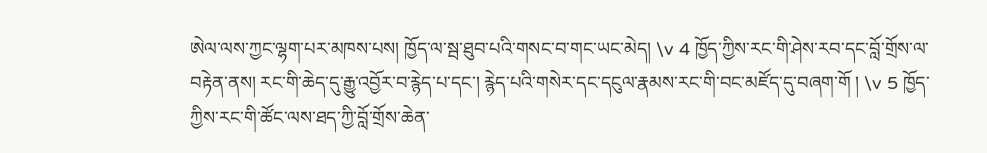ཨེལ་ལས་ཀྱང་ལྷག་པར་མཁས་པས། ཁྱོད་ལ་སྦ་ཐུབ་པའི་གསང་བ་གང་ཡང་མེད། \v 4 ཁྱོད་ཀྱིས་རང་གི་ཤེས་རབ་དང་བློ་གྲོས་ལ་བརྟེན་ནས། རང་གི་ཆེད་དུ་རྒྱུ་འབྱོར་བ་རྙེད་པ་དང་། རྙེད་པའི་གསེར་དང་དངུལ་རྣམས་རང་གི་བང་མཛོད་དུ་བཞག་གོ ། \v 5 ཁྱོད་ཀྱིས་རང་གི་ཚོང་ལས་ཐད་ཀྱི་བློ་གྲོས་ཆེན་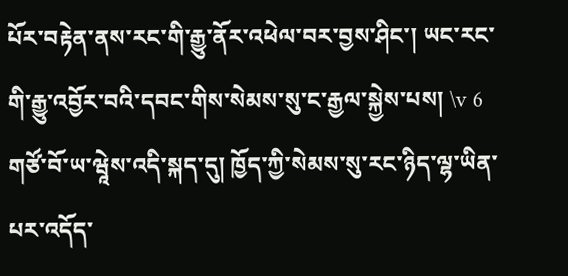པོར་བརྟེན་ནས་རང་གི་རྒྱུ་ནོར་འཕེལ་བར་བྱས་ཤིང་། ཡང་རང་གི་རྒྱུ་འབྱོར་བའི་དབང་གིས་སེམས་སུ་ང་རྒྱལ་སྐྱེས་པས། \v 6 གཙོ་བོ་ཡ་ཝཱེས་འདི་སྐད་དུ། ཁྱོད་ཀྱི་སེམས་སུ་རང་ཉིད་ལྷ་ཡིན་པར་འདོད་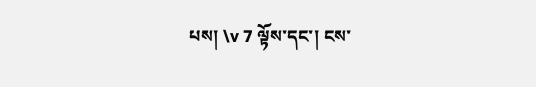པས། \v 7 ལྟོས་དང་། ངས་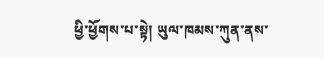ཕྱི་ཕྱོགས་པ་སྟེ། ཡུལ་ཁམས་ཀུན་ནས་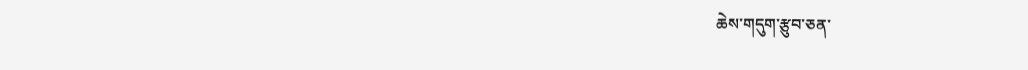ཆེས་གདུག་རྩུབ་ཅན་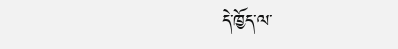དེ་ཁྱོད་ལ་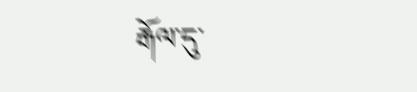རྒོལ་དུ་